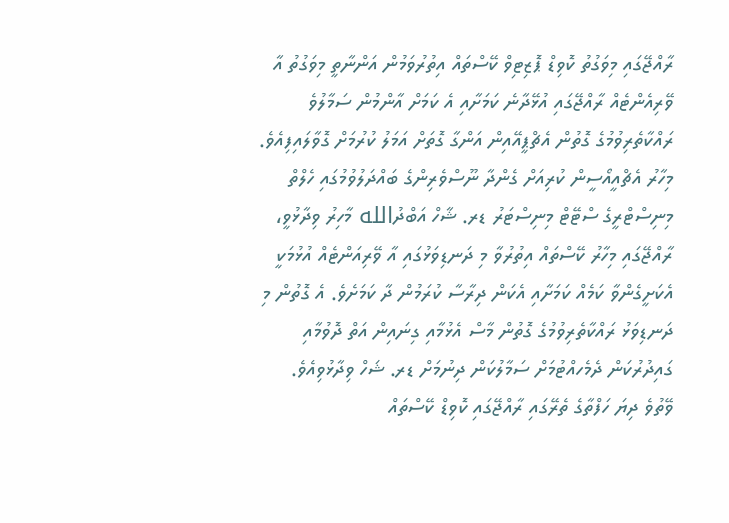ރާއްޖޭގައި މިވަގުތު ކޮވިޑް ޕޮޒިޓިވް ކޭސްތައް އިތުރުވަމުން އަންނާތީ މިވަގުތު އާ ވޭރިއެންޓެއް ރާއްޖޭގައި އުޅޭދާނެ ކަމަށާއި އެ ކަމަށް އާންމުން ސަމާލުވެ ރައްކާތެރިވުމުގެ ގޮތުން އެޗްޕީއޭއިން އަންގާ ގޮތަށް އަމަލު ކުރުމަށް ގޮވާލައިފިއެވެ.
މިހާރު އެޗްއީއޯސީން ކުރިއަށް ގެންދާ ނޫސްވެރިންގެ ބައްދަލުވުމުގައި ހެލްތް މިނިސްޓްރީގެ ސްޓޭޓް މިނިސްޓަރު ޑރ. ޝާހް އަބްދުالله މާހިރު ވިދާޅުވީ، ރާއްޖޭގައި މިހާރު ކޭސްތައް އިތުރުވާ މި ދަނޑިވަޅުގައި އާ ވޭރިއަންޓެއް އުޅުމަކީ އެކަށީގެންވާ ކަމެއް ކަމަށާއި އެކަން ދިރާސާ ކުރަމުން ދާ ކަމަށެވެ. އެ ގޮތުން މި ދަނޑިވަޅު ރައްކާތެރިވުމުގެ ގޮތުން މާސް އެޅުމާއި ގިނައިން އަތް ދޮވުމާއި ގައިދުރުކަން ދެމެހއްޓުމަށް ސަމާލުކަން ދިނުމަށް ޑރ. ޝަހް ވިދާޅުވިއެވެ.
ވޭތުވެ ދިޔަ ހަފްތާގެ ތެރޭގައި ރާއްޖޭގައި ކޮވިޑް ކޭސްތައް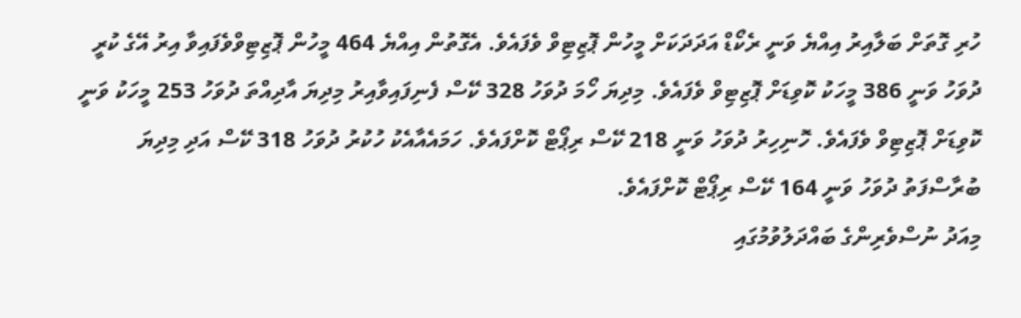ހުރި ގޮތަށް ބަލާއިރު އިއްޔެ ވަނީ ރެކޯޑް އަދަދަކަށް މީހުން ޕޮޒިޓިވް ވެފައެވެ. އެގޮތުން އިއްޔެ 464 މީހުން ޕޮޒިޓިވްވެފައިވާ އިރު އޭގެ ކުރީ ދުވަހު ވަނީ 386 މީހަކު ކޮވިޑަށް ޕޮޒިޓިވް ވެފައެވެ. މިދިޔަ ހޯމަ ދުވަހު 328 ކޭސް ފެނިފައިވާއިރު މިދިޔަ އާދިއްތަ ދުވަހު 253 މީހަކު ވަނީ ކޮވިޑަށް ޕޮޒިޓިވް ވެފައެވެ. ހޮނިހިރު ދުވަހު ވަނީ 218 ކޭސް ރިޕޯޓް ކޮށްފައެވެ. ހަމައެއާއެކު ހުކުރު ދުވަހު 318 ކޭސް އަދި މިދިޔަ ބުރާސްފަތު ދުވަހު ވަނީ 164 ކޭސް ރިޕޯޓް ކޮށްފައެވެ.
މިއަދު ނުސްވެރިންގެ ބައްދަލުވުމުގައި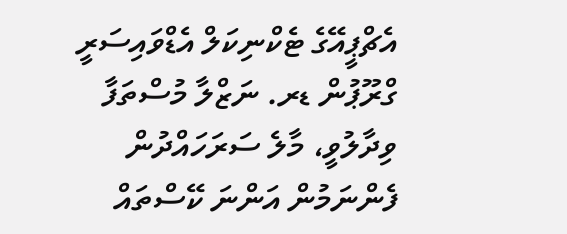އެޗްޕީއޭގެ ޓެކްނިކަލް އެޑްވައިސަރީ ގްރޫޕުން ޑރ. ނަޒްލާ މުސްތަފާ ވިދާލުވީ، މާލެ ސަރަހައްދުން ފެންނަމުން އަންނަ ކޭސްތައް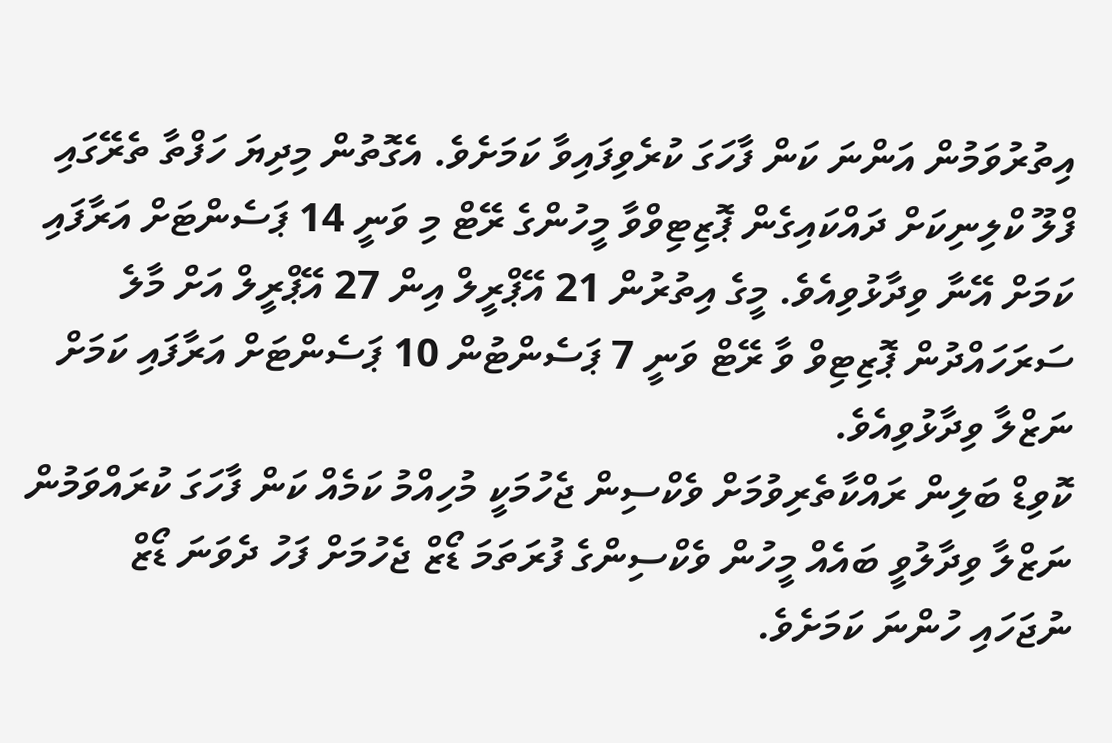އިތުރުވަމުން އަންނަ ކަން ފާހަގަ ކުރެވިފައިވާ ކަމަށެވެ. އެގޮތުން މިދިޔަ ހަފްތާ ތެރޭގައި ފްލޫ ކްލިނިކަށް ދައްކައިގެން ޕޮޒިޓިވްވާ މީހުންގެ ރޭޓް މި ވަނީ 14 ޕަސެންޓަށް އަރާފައި ކަމަށް އޭނާ ވިދާޅުވިއެވެ. މީގެ އިތުރުން 21 އޭޕްރީލް އިން 27 އޭޕްރީލް އަށް މާލެ ސަރަހައްދުން ޕޮޒިޓިވް ވާ ރޭޓް ވަނީ 7 ޕަސެންޓުން 10 ޕަސެންޓަށް އަރާފައި ކަމަށް ނަޒްލާ ވިދާޅުވިއެވެ.
ކޮވިޑް ބަލިން ރައްކާތެރިވުމަށް ވެކްސިން ޖެހުމަކީ މުހިއްމު ކަމެއް ކަން ފާހަގަ ކުރައްވަމުން ނަޒްލާ ވިދާލުވީ ބައެއް މީހުން ވެކްސިންގެ ފުރަތަމަ ޑޯޒް ޖެހުމަށް ފަހު ދެވަނަ ޑޯޒް ނުޖަހައި ހުންނަ ކަމަށެވެ.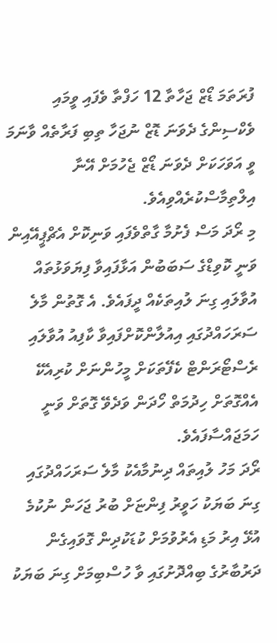ފުރަތަމަ ޑޯޒް ޖަހާތާ 12 ހަފްތާ ވެފައި ވީމައި ވެކްސިންގެ ދެވަނަ ޑޮޒް ނުޖަހާ ތިބި ފަރާތެއް ވާނަމަ ވީ އަވަހަކަށް ދެވަނަ ޑޯޒް ޖެހުމަށް އޭނާ އިލްތިމާސްކުރެއްވިއެވެ.
މި ރޯދަ މަސް ފެށުމާ ގާތްވެފައި ވަނިކޮށް އެޗްޕީއޭއިން ވަނީ ކޮވިޑްގެ ސަބަބުން އަޅާފައިވާ ފިޔަވަޅުތައް އުވާލައި ގިނަ ލުއިތަކެއް ދީފައެވެ. އެ ގޮތުން މާލެ ސަރަހައްދުގައި އިއުލާންކޮށްފައިވާ ކާފިއު އުވާލައި ރެސްޓޯރަންޓް ކެފޭތަކަށް މީހުންނަށް ކުރިއެކޭ އެއްގޮތަށް ހިދުމަތް ހޯދަން ވަދެވޭ ގޮތަށް ވަނީ ހަމަޖައްސާފައެވެ.
ރޯދަ މަހު ލުއިތައް ދިނުމާއެކު މާލެ ސަރަހައްދުގައި ގިނަ ބަޔަކު ހަވީރު ފިންޏަށް ބުރު ޖަހަން ނުކުމެ އުޅޭ އިރު މަޑި އެރުވުމަށް ކުޑަކުދިން ގޮވައިގެން ދަރުބާރުގެ ބިއްދޮށުގައި ވާ ހުސްބިމަށް ގިނަ ބަޔަކު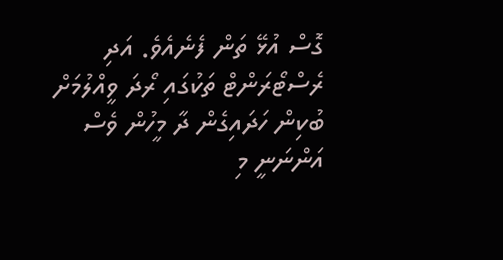ގޮސް އުޅޭ ތަން ފެނެއެވެ. އަދި ރެސްޓޯރަންޓް ތަކުގައި ރޯދަ ވީއްލުމަށް ބުކިން ހަދައިގެން ދާ މީހުން ވެސް އަންނަނީ މި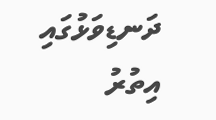ދަނޑިވަޅުގައި އިތުރު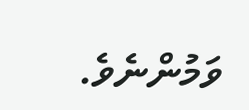ވަމުންނެވެ.